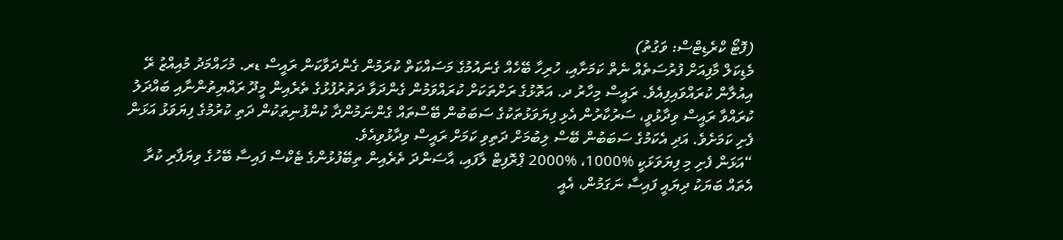(ފޮޓޯ ކްރެޑިޓްސް: ވަގުތު)
މެޑިކަލް މާފިއަށް ފުރުސަތެއް ނެތް ކަމަށާއި، ހުރިހާ ބޭހެއް ގެނައުމުގެ މަސައްކަތް ކުރަމުން ގެންދަވާކަން ރައީސް ޑރ. މުހައްމަދު މުއިއްޒު ރޭ އިއުލާން ކުރައްވައިފިއެވެ. ރައީސް މިހާރު ދ. އަތޮޅުގެ ރަށްތަކަށް ކުރައްވަމުން ގެންދަވާ ދަތުރުފުޅުގެ ތެރެއިން މީދޫ ރައްޔިތުންނާއި ބައްދަލު ކުރައްވާ ރައީސް ވިދާޅުވީ، ސަރުކާރުން އެޅި ފިޔަވަޅުތަކުގެ ސަބަބުން ބޭސްތައް ގެންނަމުންދާ ކުންފުނިތަކުން ދަތި ކުރުމުގެ ފިޔަވަޅު އަޅަން ފެށި ކަމަށެވެ. އަދި އެކަމުގެ ސަބަބުން ބޭސް ލިބުމަށް ދަތިވި ކަމަށް ރައީސް ވިދާޅުވިއެވެ.
“އަޅަން ފެށި މި ފިޔަވަޅަކީ %1000، %2000 ޕްރޮފިޓް ލާފައި، އާސަންދަ ތެރެއިން ތިބޭފުޅުންގެ ޓެކްސް ފައިސާ ބޭހުގެ ވިޔަފާރި ކުރާ އެތައް ބަޔަކު ދިޔައީ ފައިސާ ނަގަމުން، އެއީ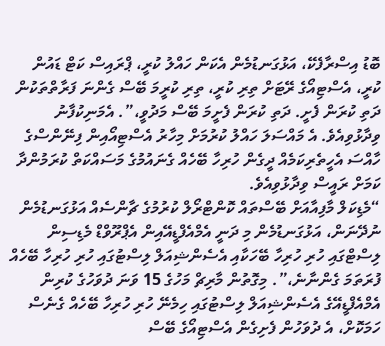ބޮޑު އިސްރާފެކޭ، އަޅުގަނޑުމެން އެކަން ހައްލު ކުރީ، ޕްރައިސް ކަޓް ޑައުން ކުރީ، އެސްޓިއޯގެ ރޭޓަށް ތިރި ކުރީ، ތިރި ކުރީމަ ބޭސް ގެންނަ ފަރާތްތަކުން ދަތި ކުރަން ފެށީ. ދަތި ކުރަން ފެށީމަ ބޭސް މަދުވީ،”. އެމަނިކުފާނު ވިދާޅުވިއެވެ. އެ މައްސަލަ ހައްލު ކުރުމަށް މިހާރު އެސްޓިއޯއިން ފިނޭންސްގެ ހާއްސަ އެހީތެރިކަމެއް ދީގެން ހުރިހާ ބޭހެއް ގެނައުމުގެ މަސައްކަތް ކުރަމުންދާ ކަމަށް ރައީސް ވިދާޅުވިއެވެ.
“މެޑިކަލް މާފިއާއަށް ބޭސްތައް ކޮންޓްރޯލް ކުރުމުގެ ޗާންސެއް އަޅުގަނޑުމެން ނުދޭނަން، އަޅުގަނޑުމެން މި ދަނީ އެމްއެފްޑީއޭއިން އެޕްރޫވްޑް މެޑިސިން ލިސްޓްގައި ހުރި ހުރިހާ ބޭހަކާއި އެސެންޝިއަލް ލިސްޓުގައި ހުރި ހުރިހާ ބޭހެއް ފުރަތަމަ ގެންނާނެ،”. މިގޮތުން މާރިޗް މަހުގެ 15 ވަނަ ދުވަހުގެ ކުރިން އެމްއެފްޑީއޭގެ އެސެންޝިއަލް ލިސްޓުގައި ހިމެނޭ ހުރި ހުރިހާ ބޭހެއް ގެނެސް ހަމަކޮށް، އެ ދުވަހުން ފެށިގެން އެސްޓިއޯގެ ބޭސް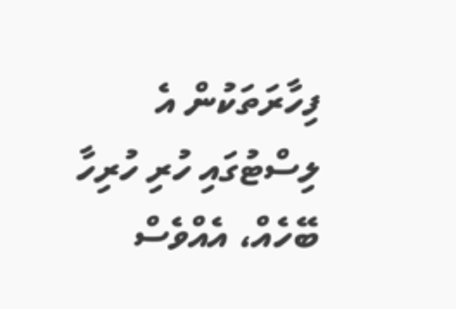ފިހާރަތަކުން އެ ލިސްޓުގައި ހުރި ހުރިހާ ބޭހެއް، އެއްވެސް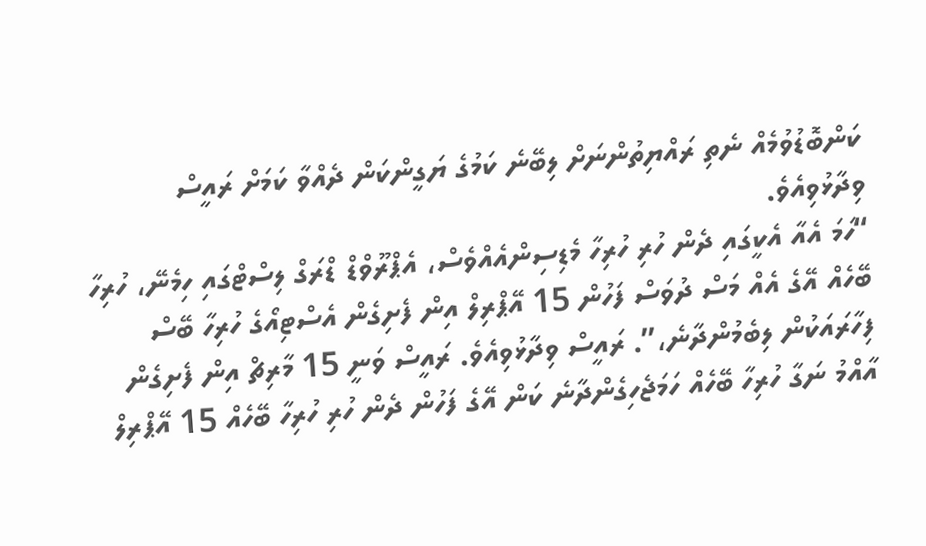ކަންބޮޑުވުމެއް ނެތި ރައްޔިތުންނަށް ލިބޭނެ ކަމުގެ ޔަގީންކަން ދެއްވާ ކަމަށް ރައީސް ވިދާޅުވިއެވެ.
“ހަމަ އެއާ އެކީގައި ދެން ހުރި ހުރިހާ މެޑިސިންއެއްވެސް، އެޕްރޫވްޑް ޑްރަގް ލިސްޓްގައި ހިމެނޭ، ހުރިހާ ބޭހެއް އޭގެ އެއް މަސް ދުވަސް ފަހުން 15 އޭޕްރިލް އިން ފެށިގެން އެސްޓިއޯގެ ހުރިހާ ބޭސް ފިހާރައަކުން ލިބެމުންދާނެ،”. ރައީސް ވިދާޅުވިއެވެ. ރައީސް ވަނީ 15 މާރިޗް އިން ފެށިގެން އާއްމު ނަގާ ހުރިހާ ބޭހެއް ހަމަޖެހިގެންދާނެ ކަން އޭގެ ފަހުން ދެން ހުރި ހުރިހާ ބޭހެއް 15 އޭޕްރިލް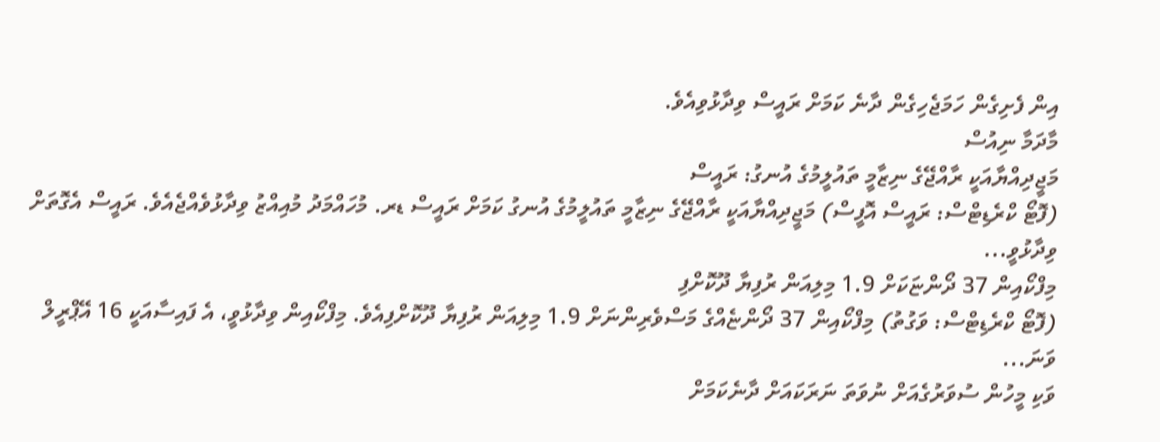އިން ފެށިގެން ހަމަޖެހިގެން ދާނެ ކަމަށް ރައީސް ވިދާޅުވިއެވެ.
މާދަމާ ނިއުސް
މަޖީދިއްޔާއަކީ ރާއްޖޭގެ ނިޒާމީ ތައުލީމުގެ އުނގު: ރައީސް
(ފޮޓޯ ކްރެޑިޓްސް: ރައީސް އޮފީސް) މަޖީދިއްޔާއަކީ ރާއްޖޭގެ ނިޒާމީ ތައުލީމުގެ އުނގު ކަމަށް ރައީސް ޑރ. މުހައްމަދު މުއިއްޒު ވިދާޅުވެއްޖެއެވެ. ރައީސް އެގޮތަށް ވިދާޅުވީ...
މިފްކޯއިން 37 ދޯންޏަކަށް 1.9 މިލިއަން ރުފިޔާ ދޫކޮށްފި
(ފޮޓޯ ކްރެޑިޓްސް: ވަގުތު) މިފްކޯއިން 37 ދޯންޏެއްގެ މަސްވެރިންނަށް 1.9 މިލިއަން ރުފިޔާ ދޫކޮށްފިއެވެ. މިފްކޯއިން ވިދާޅުވީ، އެ ފައިސާއަކީ 16 އޭޕްރީލް ވަނަ...
ވަކި މީހުން ސުވަރުގެއަށް ނުވަތަ ނަރަކައަށް ދާނެކަމަށް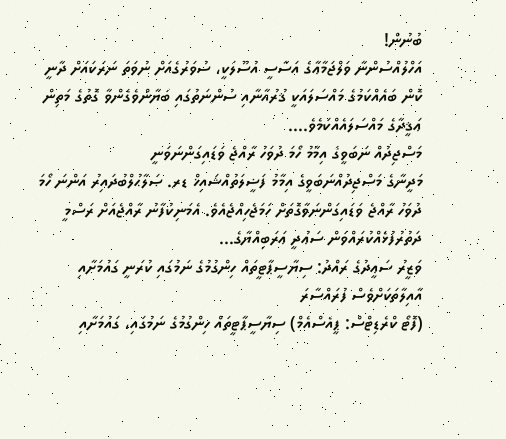ބުނުން!
އަހްލުއްސުންނާ ވަލްޖަމާޢާގެ އަސާސީ އުސޫލަކީ، ސުވަރުގެއަށް ނުވަތަ ނަރަކައަށް ދާނީ ކޮން ބައެއްކަމުގެ މައްސަލައަކީ ޤުރުއާނާއި ސުންނަތުގައި ބަޔާންވެގެންވާ ގޮތުގެ މަތިން ޢަޤީދާގެ މައްސަލައެއްކަމެވެ....
މަސްޖިދުއް ނަބަވީގެ އިމާމު ހޯމަ ދުވަހު ރާއްޖެ ވަޑައިގަންނަވަނީ
މަދީނާގެ މަސްޖިދުއްނަބަވީގެ އިމާމު ފަޟީލަތުއްޝައިޚް ޑރ. ޞަލާޙުލްބުދައިރު އަންނަ ހޯމަ ދުވަހު ރާއްޖެ ވަޑައިގަންނަވާގޮތަށް ހަމަޖެހިއްޖެއެވެ. އެމަނިކުފާނު ރާއްޖެއަށް ރަސްމީ ދަތުރުފުޅެއްކުރައްވަން ސަޢުދީ ޢަރަބިއްޔާގެ...
ވަޒީރު ސަޢީދުގެ ރައްދު: ސިޔާސީޕާޓީތައް ހިންގުމުގެ ނަމުގައި ކުރަނީ ގައުމަށާއި އާއިލާތަކަށްވެސް ފުރައްސާރަ
(ފޮޓޯ ކްރެޑިޓްސް: ޕީއެސްއެމް) ސިޔާސީޕާޓީތައް ހިންގުމުގެ ނަމުގައި، ގައުމަށާއި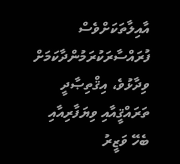އާއިލާތަކަށްވެސް ފުރައްސާރަކުރަމުންދާކަމަށް ވިދާޅުވެ، އިޤްތިޞާދީ ތަރައްޤީއާއި ވިޔަފާރިއާއި ބެހޭ ވަޒީރު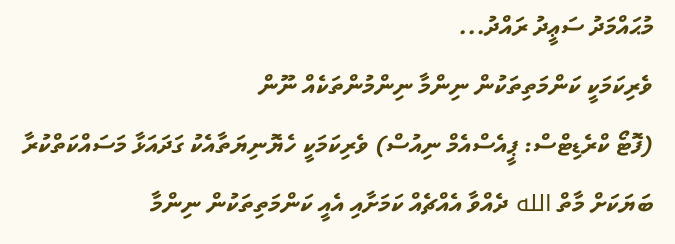މުޙައްމަދު ސަޢީދު ރައްދު...
ވެރިކަމަކީ ކަންމަތިތަކުން ނިންމާ ނިންމުންތަކެއް ނޫން
(ފޮޓޯ ކްރެޑިޓްސް: ޕީއެސްއެމް ނިއުސް) ވެރިކަމަކީ ހެޔޮނިޔަތާއެކު ގަދައަޅާ މަސައްކަތްކުރާ ބަޔަކަށް މާތް الله ދެއްވާ އެއްޗެއް ކަމަށާއި އެއީ ކަންމަތިތަކުން ނިންމާ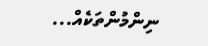ނިންމުންތަކެއް...